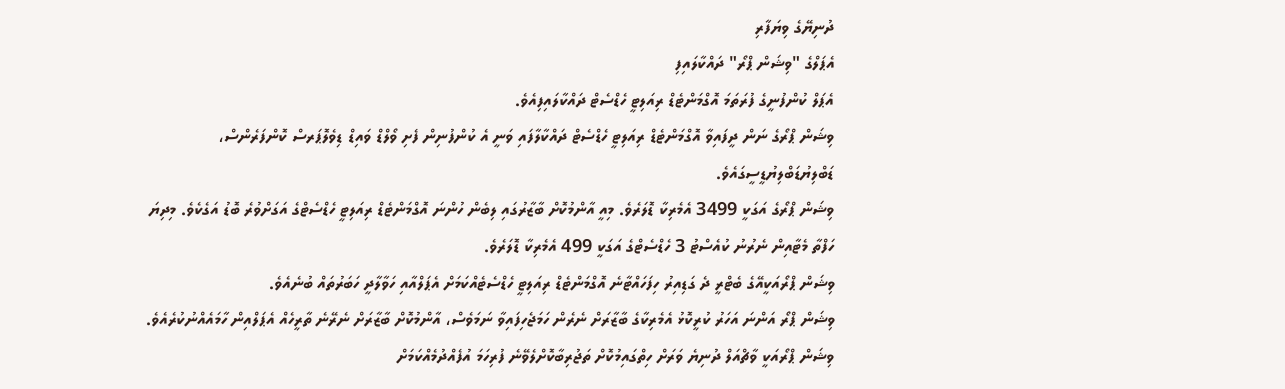ދުނިޔޭގެ ވިޔަފާރި
އެޕަލްގެ "ވިޝަން ޕްރޯ" ދައްކާލައިފި
އެޕަލް ކުންފުނީގެ ފުރަތަމަ އޮގްމަންޓެޑް ރިއަލިޓީ ހެޑްސެޓް ދައްކާލައިފިއެވެ.
ވިޝަން ޕްރޯގެ ނަން ދީފައިވާ އޮގްމަންޓެޑް ރިއަލިޓީ ހެޑްސެޓް ދައްކާލާފައި ވަނީ އެ ކުންފުނިން ފެށި ވޯލްޑް ވައިޑް ޑިވެލޮޕަރސް ކޮންފަރެންސް، ޑަބްލިޔުޑަބްލިޔުޑީސީގައެވެ.
ވިޝަން ޕްރޯގެ އަގަކީ 3499 އެމެރިކާ ޑޮލަރެވެ. މިއީ އާންމުކޮށް ބާޒާރުގައި ލިބެން ހުންނަ އޮގްމަންޓެޑް ރިއަލިޓީ ހެޑްސެޓްގެ އަގަށްވުރެ ބޮޑު އަގެކެވެ. މިދިޔަ ހަފްތާ މެޓާއިން ނެރުނު ކުއެސްޓު 3 ހެޑްސެޓްގެ އަގަކީ 499 އެމެރިކާ ޑޮލަރެވެ.
ވިޝަން ޕްރޯއަކީއޭގެ ބެޓްރީ ދެ ގަޑިއިރު ހިފަހައްޓާނެ އޮގްމަންޓެޑް ރިއަލިޓީ ހެޑްސެޓެއްކަމަށް އެޕަލްއާއި ހަވާލާދީ ހަބަރުތައް ބުނެއެވެ.
ވިޝަން ޕްރޯ އަންނަ އަހަރު ކުރީކޮޅު އެމެރިކާގެ ބާޒާރަށް ނެރެން ހަމަޖެހިފައިވާ ނަމަވެސް، އާންމުކޮށް ބާޒާރަށް ނެރޭނެ ތާރީހެއް އެޕަލްއިން ހާމައެއްނުކުރެއެވެ.
ވިޝަން ޕްރޯއަކީ ވާޗްއަލް ދުނިޔެ ވަރަށް ހިތްގައިމުކޮށް ތަޖުރިބާކޮށްލެވޭނެ ފުރިހަމަ އުފެއްދުމެއްކަމަށް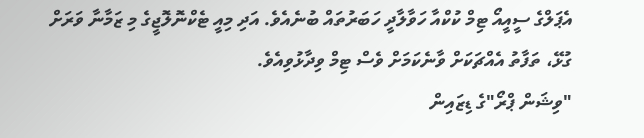އެޕަލްގެ ސީއީއޯ ޓިމް ކުކްއާ ހަވާލާދީ ހަބަރުތައް ބުނެއެވެ. އަދި މިއީ ޓެކްނޮލޮޖީގެ މި ޒަމާނާ ވަރަށް ގުޅޭ، ތަފާތު އެއްޗަކަށް ވާނެކަމަށް ވެސް ޓިމް ވިދާޅުވިއެވެ.
"ވިޝަން ޕްރޯ"ގެ ޑިޒައިން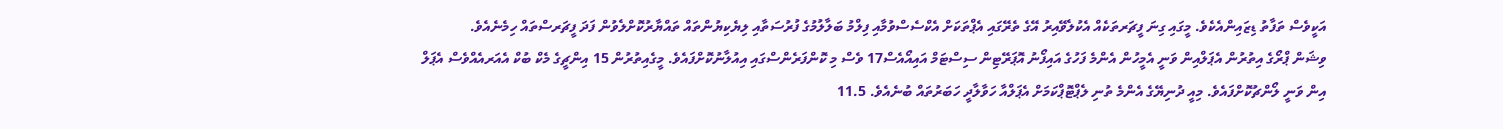އަކީވެސް ތަފާތު ޑިޒައިންއެކެވެ. މީގައި ގިނަ ފީޗަރތަކެއް އެކުލެވޭއިރު އޭގެ ތެރޭގައި އެޕްތަކަށް އެކްސެސްވުމާއި ފިލްމު ބަލާލުމުގެ ފުރުސަތާއި ލިޔެކިޔުންތައް ތައްޔާރުކޮށްލެވުން ފަދަ ފީޗަރސްތައް ހިމެނެއެވެ.
ވިޝަން ޕްރޯގެ އިތުރުން އެޕަލްއިން ވަނީ އެމީހުން އެންމެ ފަހުގެ އައިފޯނު އޮޕަރޭޓިން ސިސްޓަމް އައިއޯއެސް17 ވެސް މި ކޮންފަރެންސްގައި އިއުލާނުކޮށްފައެވެ. މީގެއިތުރުން 15 އިންޗީގެ މެކް ބުކް އެއަރއެއްވެސް އެޕަލް އިން ވަނީ ލޯންޗުކޮށްފައެވެ. މިއީ ދުނިޔޭގެ އެންމެ ތުނި ލެޕްޓޮޕްކަމަށް އެޕަލްއާ ހަވާލާދީ ހަބަރުތައް ބުނެއެވެ. 11.5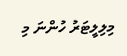މިލިލީޓަރު ހުންނަ މި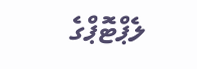ލެޕްޓޮޕްގެ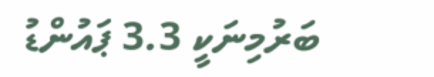ބަރުމިނަކީ 3.3 ޕައުންޑު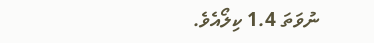ނުވަތަ 1.4 ކިލޯއެވެ.